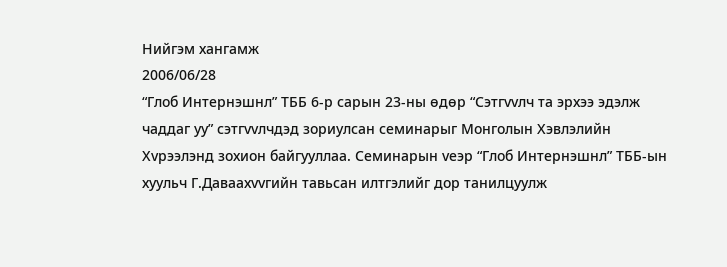Нийгэм хангамж
2006/06/28
“Глоб Интернэшнл” ТББ 6-р сарын 23-ны өдөр “Сэтгvvлч та эрхээ эдэлж чаддаг уу” сэтгvvлчдэд зориулсан семинарыг Монголын Хэвлэлийн Хvрээлэнд зохион байгууллаа. Семинарын vеэр “Глоб Интернэшнл” ТББ-ын хуульч Г.Даваахvvгийн тавьсан илтгэлийг дор танилцуулж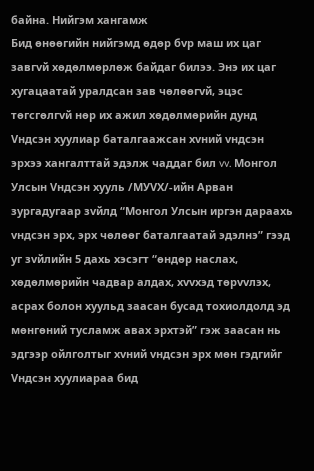байна. Нийгэм хангамж
Бид өнөөгийн нийгэмд өдөр бvр маш их цаг завгvй хөдөлмөрлөж байдаг билээ. Энэ их цаг хугацаатай уралдсан зав чөлөөгvй, эцэс төгсгөлгvй нөр их ажил хөдөлмөрийн дунд Vндсэн хуулиар баталгаажсан хvний vндсэн эрхээ хангалттай эдэлж чаддаг бил vv. Монгол Улсын Vндсэн хууль /МУVХ/-ийн Арван зургадугаар зvйлд “Монгол Улсын иргэн дараахь vндсэн эрх, эрх чөлөөг баталгаатай эдэлнэ” гээд уг зvйлийн 5 дахь хэсэгт “өндөр наслах, хөдөлмөрийн чадвар алдах, хvvхэд төрvvлэх, асрах болон хуульд заасан бусад тохиолдолд эд мөнгөний тусламж авах эрхтэй” гэж заасан нь эдгээр ойлголтыг хvний vндсэн эрх мөн гэдгийг Vндсэн хуулиараа бид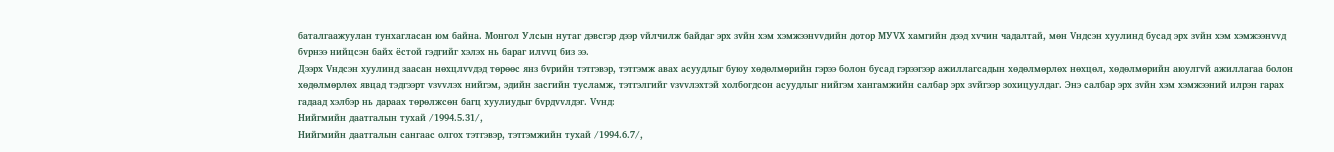баталгаажуулан тунхагласан юм байна. Монгол Улсын нутаг дэвсгэр дээр vйлчилж байдаг эрх зvйн хэм хэмжээнvvдийн дотор МУVХ хамгийн дээд хvчин чадалтай, мөн Vндсэн хуулинд бусад эрх зvйн хэм хэмжээнvvд бvрнээ нийцсэн байх ёстой гэдгийг хэлэх нь бараг илvvц биз ээ.
Дээрх Vндсэн хуулинд заасан нөхцлvvдэд төрөөс янз бvрийн тэтгэвэр, тэтгэмж авах асуудлыг буюу хөдөлмөрийн гэрээ болон бусад гэрээгээр ажиллагсадын хөдөлмөрлөх нөхцөл, хөдөлмөрийн аюулгvй ажиллагаа болон хөдөлмөрлөх явцад тэдгээрт vзvvлэх нийгэм, эдийн засгийн тусламж, тэтгэлгийг vзvvлэхтэй холбогдсон асуудлыг нийгэм хангамжийн салбар эрх зvйгээр зохицуулдаг. Энэ салбар эрх зvйн хэм хэмжээний илрэн гарах гадаад хэлбэр нь дараах төрөлжсөн багц хуулиудыг бvрдvvлдэг. Vvнд:
Нийгмийн даатгалын тухай /1994.5.31/,
Нийгмийн даатгалын сангаас олгох тэтгэвэр, тэтгэмжийн тухай /1994.6.7/,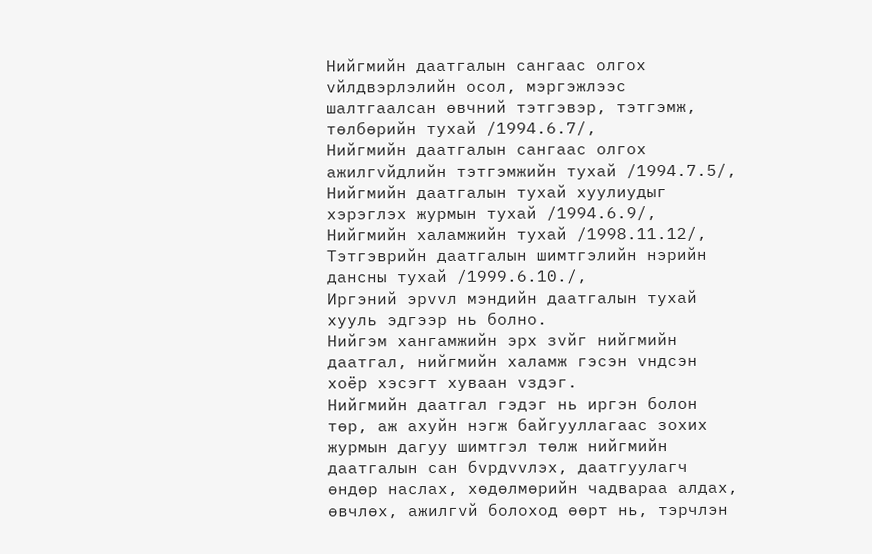Нийгмийн даатгалын сангаас олгох vйлдвэрлэлийн осол, мэргэжлээс шалтгаалсан өвчний тэтгэвэр, тэтгэмж, төлбөрийн тухай /1994.6.7/,
Нийгмийн даатгалын сангаас олгох ажилгvйдлийн тэтгэмжийн тухай /1994.7.5/,
Нийгмийн даатгалын тухай хуулиудыг хэрэглэх журмын тухай /1994.6.9/,
Нийгмийн халамжийн тухай /1998.11.12/,
Тэтгэврийн даатгалын шимтгэлийн нэрийн дансны тухай /1999.6.10./,
Иргэний эрvvл мэндийн даатгалын тухай хууль эдгээр нь болно.
Нийгэм хангамжийн эрх зvйг нийгмийн даатгал, нийгмийн халамж гэсэн vндсэн хоёр хэсэгт хуваан vздэг.
Нийгмийн даатгал гэдэг нь иргэн болон төр, аж ахуйн нэгж байгууллагаас зохих журмын дагуу шимтгэл төлж нийгмийн даатгалын сан бvрдvvлэх, даатгуулагч өндөр наслах, хөдөлмөрийн чадвараа алдах, өвчлөх, ажилгvй болоход өөрт нь, тэрчлэн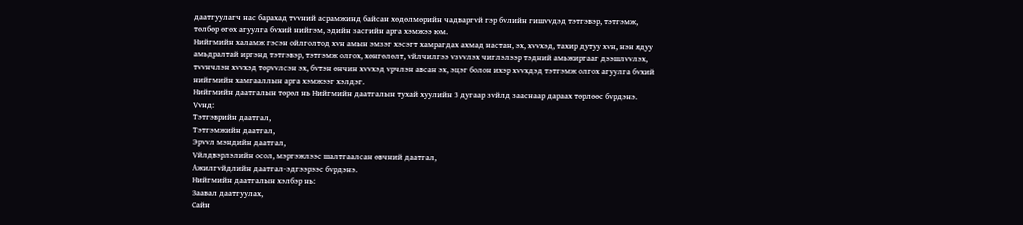даатгуулагч нас барахад тvvний асрамжинд байсан хөдөлмөрийн чадваргvй гэр бvлийн гишvvдэд тэтгэвэр, тэтгэмж, төлбөр өгөх агуулга бvхий нийгэм, эдийн засгийн арга хэмжээ юм.
Нийгмийн халамж гэсэн ойлголтод хvн амын эмзэг хэсэгт хамрагдах ахмад настан, эх, хvvхэд, тахир дутуу хvн, нэн ядуу амьдралтай иргэнд тэтгэвэр, тэтгэмж олгох, хөнгөлөлт, vйлчилгээ vзvvлэх чиглэлээр тэдний амьжиргааг дээшлvvлэх, тvvнчлэн хvvхэд төрvvлсэн эх, бvтэн өнчин хvvхэд vрчлэн авсан эх, эцэг болон ихэр хvvхдэд тэтгэмж олгох агуулга бvхий нийгмийн хамгааллын арга хэмжээг хэлдэг.
Нийгмийн даатгалын төрөл нь Нийгмийн даатгалын тухай хуулийн 3 дугаар зvйлд зааснаар дараах төрлөөс бvрдэнэ. Vvнд:
Тэтгэврийн даатгал,
Тэтгэмжийн даатгал,
Эрvvл мэндийн даатгал,
Vйлдвэрлэлийн осол, мэргэжлээс шалтгаалсан өвчний даатгал,
Ажилгvйдлийн даатгал-эдгээрээс бvрдэнэ.
Нийгмийн даатгалын хэлбэр нь:
Заавал даатгуулах,
Сайн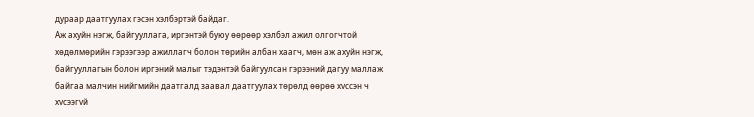дураар даатгуулах гэсэн хэлбэртэй байдаг.
Аж ахуйн нэгж, байгууллага, иргэнтэй буюу өөрөөр хэлбэл ажил олгогчтой хөдөлмөрийн гэрээгээр ажиллагч болон төрийн албан хаагч, мөн аж ахуйн нэгж, байгууллагын болон иргэний малыг тэдэнтэй байгуулсан гэрээний дагуу маллаж байгаа малчин нийгмийн даатгалд заавал даатгуулах төрөлд өөрөө хvссэн ч хvсээгvй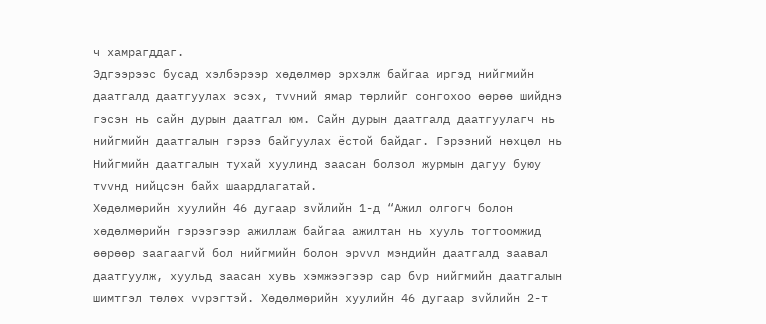ч хамрагддаг.
Эдгээрээс бусад хэлбэрээр хөдөлмөр эрхэлж байгаа иргэд нийгмийн даатгалд даатгуулах эсэх, тvvний ямар төрлийг сонгохоо өөрөө шийднэ гэсэн нь сайн дурын даатгал юм. Сайн дурын даатгалд даатгуулагч нь нийгмийн даатгалын гэрээ байгуулах ёстой байдаг. Гэрээний нөхцөл нь Нийгмийн даатгалын тухай хуулинд заасан болзол журмын дагуу буюу тvvнд нийцсэн байх шаардлагатай.
Хөдөлмөрийн хуулийн 46 дугаар зvйлийн 1-д “Ажил олгогч болон хөдөлмөрийн гэрээгээр ажиллаж байгаа ажилтан нь хууль тогтоомжид өөрөөр заагаагvй бол нийгмийн болон эрvvл мэндийн даатгалд заавал даатгуулж, хуульд заасан хувь хэмжээгээр сар бvр нийгмийн даатгалын шимтгэл төлөх vvрэгтэй. Хөдөлмөрийн хуулийн 46 дугаар зvйлийн 2-т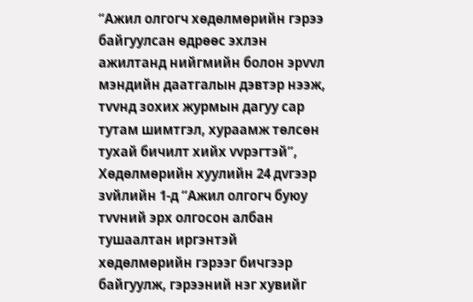“Ажил олгогч хөдөлмөрийн гэрээ байгуулсан өдрөөс эхлэн ажилтанд нийгмийн болон эрvvл мэндийн даатгалын дэвтэр нээж, тvvнд зохих журмын дагуу сар тутам шимтгэл, хураамж төлсөн тухай бичилт хийх vvрэгтэй”, Хөдөлмөрийн хуулийн 24 дvгээр зvйлийн 1-д “Ажил олгогч буюу тvvний эрх олгосон албан тушаалтан иргэнтэй хөдөлмөрийн гэрээг бичгээр байгуулж, гэрээний нэг хувийг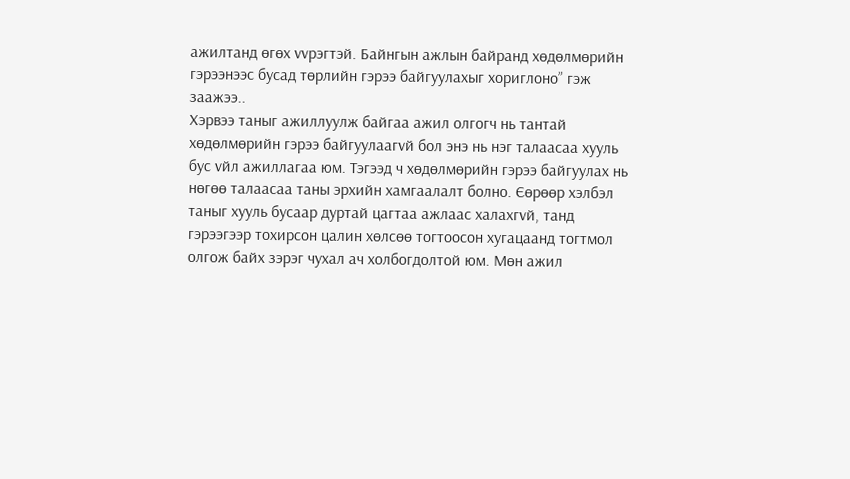ажилтанд өгөх vvрэгтэй. Байнгын ажлын байранд хөдөлмөрийн гэрээнээс бусад төрлийн гэрээ байгуулахыг хориглоно” гэж заажээ..
Хэрвээ таныг ажиллуулж байгаа ажил олгогч нь тантай хөдөлмөрийн гэрээ байгуулаагvй бол энэ нь нэг талаасаа хууль бус vйл ажиллагаа юм. Тэгээд ч хөдөлмөрийн гэрээ байгуулах нь нөгөө талаасаа таны эрхийн хамгаалалт болно. Єөрөөр хэлбэл таныг хууль бусаар дуртай цагтаа ажлаас халахгvй, танд гэрээгээр тохирсон цалин хөлсөө тогтоосон хугацаанд тогтмол олгож байх зэрэг чухал ач холбогдолтой юм. Мөн ажил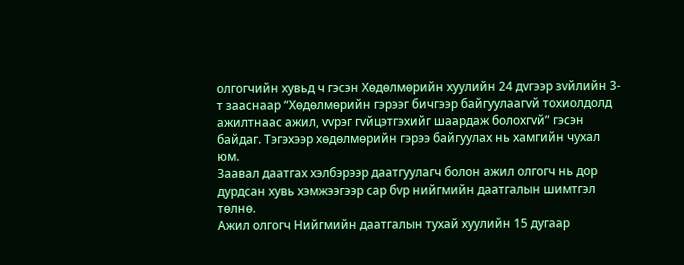олгогчийн хувьд ч гэсэн Хөдөлмөрийн хуулийн 24 дvгээр зvйлийн 3-т зааснаар “Хөдөлмөрийн гэрээг бичгээр байгуулаагvй тохиолдолд ажилтнаас ажил, vvрэг гvйцэтгэхийг шаардаж болохгvй” гэсэн байдаг. Тэгэхээр хөдөлмөрийн гэрээ байгуулах нь хамгийн чухал юм.
Заавал даатгах хэлбэрээр даатгуулагч болон ажил олгогч нь дор дурдсан хувь хэмжээгээр сар бvр нийгмийн даатгалын шимтгэл төлнө.
Ажил олгогч Нийгмийн даатгалын тухай хуулийн 15 дугаар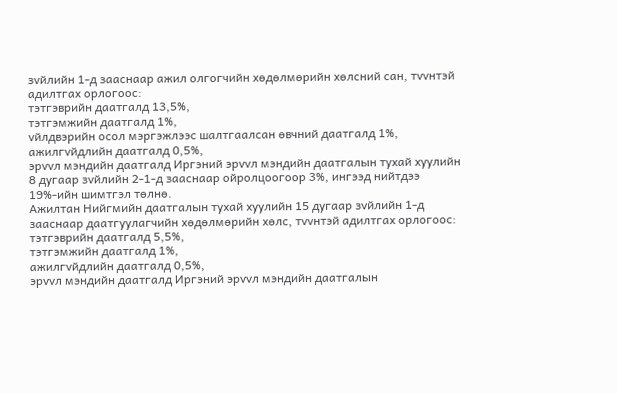зvйлийн 1-д зааснаар ажил олгогчийн хөдөлмөрийн хөлсний сан, тvvнтэй адилтгах орлогоос:
тэтгэврийн даатгалд 13,5%,
тэтгэмжийн даатгалд 1%,
vйлдвэрийн осол мэргэжлээс шалтгаалсан өвчний даатгалд 1%,
ажилгvйдлийн даатгалд 0,5%,
эрvvл мэндийн даатгалд Иргэний эрvvл мэндийн даатгалын тухай хуулийн 8 дугаар зvйлийн 2-1-д зааснаар ойролцоогоор 3%, ингээд нийтдээ 19%-ийн шимтгэл төлнө.
Ажилтан Нийгмийн даатгалын тухай хуулийн 15 дугаар зvйлийн 1-д зааснаар даатгуулагчийн хөдөлмөрийн хөлс, тvvнтэй адилтгах орлогоос:
тэтгэврийн даатгалд 5,5%,
тэтгэмжийн даатгалд 1%,
ажилгvйдлийн даатгалд 0,5%,
эрvvл мэндийн даатгалд Иргэний эрvvл мэндийн даатгалын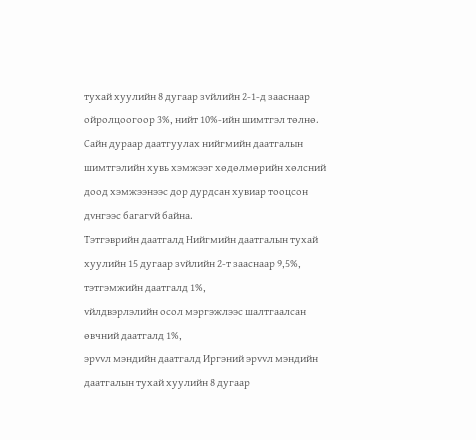тухай хуулийн 8 дугаар зvйлийн 2-1-д зааснаар ойролцоогоор 3%, нийт 10%-ийн шимтгэл төлнө.
Сайн дураар даатгуулах нийгмийн даатгалын шимтгэлийн хувь хэмжээг хөдөлмөрийн хөлсний доод хэмжээнээс дор дурдсан хувиар тооцсон дvнгээс багагvй байна.
Тэтгэврийн даатгалд Нийгмийн даатгалын тухай хуулийн 15 дугаар зvйлийн 2-т зааснаар 9,5%,
тэтгэмжийн даатгалд 1%,
vйлдвэрлэлийн осол мэргэжлээс шалтгаалсан өвчний даатгалд 1%,
эрvvл мэндийн даатгалд Иргэний эрvvл мэндийн даатгалын тухай хуулийн 8 дугаар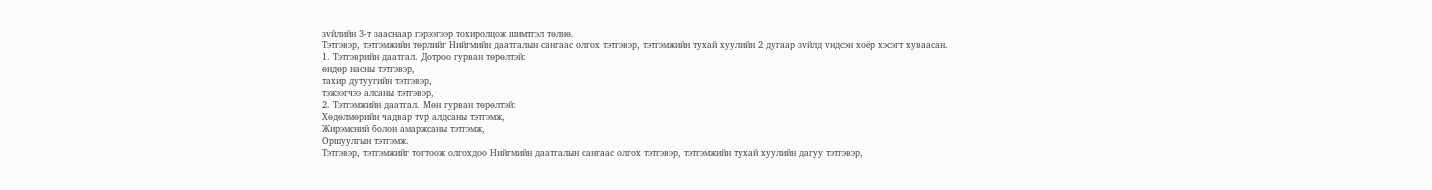зvйлийн 3-т зааснаар гэрээгээр тохиролцож шимтгэл төлнө.
Тэтгэвэр, тэтгэмжийн төрлийг Нийгмийн даатгалын сангаас олгох тэтгэвэр, тэтгэмжийн тухай хуулийн 2 дугаар зvйлд vндсэн хоёр хэсэгт хуваасан.
1. Тэтгэврийн даатгал. Дотроо гурван төрөлтэй:
өндөр насны тэтгэвэр,
тахир дутуугийн тэтгэвэр,
тэжээгчээ алсаны тэтгэвэр,
2. Тэтгэмжийн даатгал. Мөн гурван төрөлтэй:
Хөдөлмөрийн чадвар тvр алдсаны тэтгэмж,
Жирэмсний болон амаржсаны тэтгэмж,
Оршуулгын тэтгэмж.
Тэтгэвэр, тэтгэмжийг тогтоож олгохдоо Нийгмийн даатгалын сангаас олгох тэтгэвэр, тэтгэмжийн тухай хуулийн дагуу тэтгэвэр,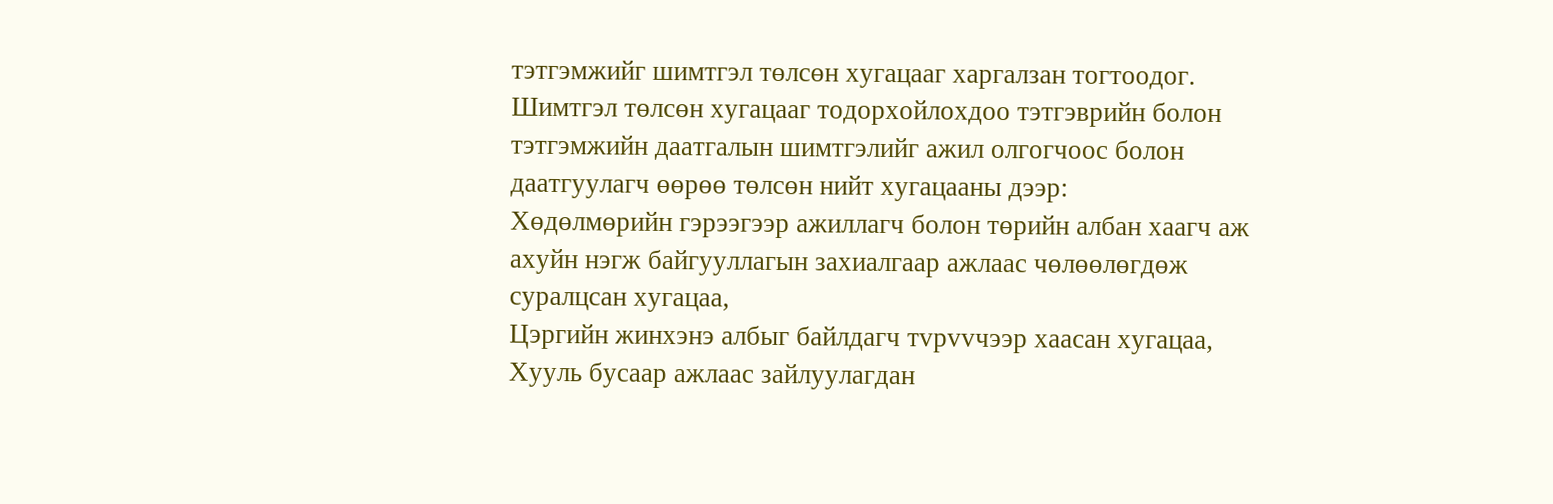тэтгэмжийг шимтгэл төлсөн хугацааг харгалзан тогтоодог. Шимтгэл төлсөн хугацааг тодорхойлохдоо тэтгэврийн болон тэтгэмжийн даатгалын шимтгэлийг ажил олгогчоос болон даатгуулагч өөрөө төлсөн нийт хугацааны дээр:
Хөдөлмөрийн гэрээгээр ажиллагч болон төрийн албан хаагч аж ахуйн нэгж байгууллагын захиалгаар ажлаас чөлөөлөгдөж суралцсан хугацаа,
Цэргийн жинхэнэ албыг байлдагч тvрvvчээр хаасан хугацаа,
Хууль бусаар ажлаас зайлуулагдан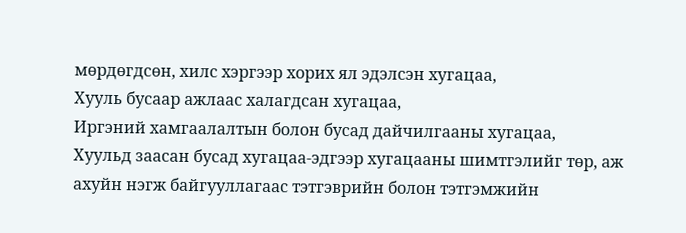мөрдөгдсөн, хилс хэргээр хорих ял эдэлсэн хугацаа,
Хууль бусаар ажлаас халагдсан хугацаа,
Иргэний хамгаалалтын болон бусад дайчилгааны хугацаа,
Хуульд заасан бусад хугацаа-эдгээр хугацааны шимтгэлийг төр, аж ахуйн нэгж байгууллагаас тэтгэврийн болон тэтгэмжийн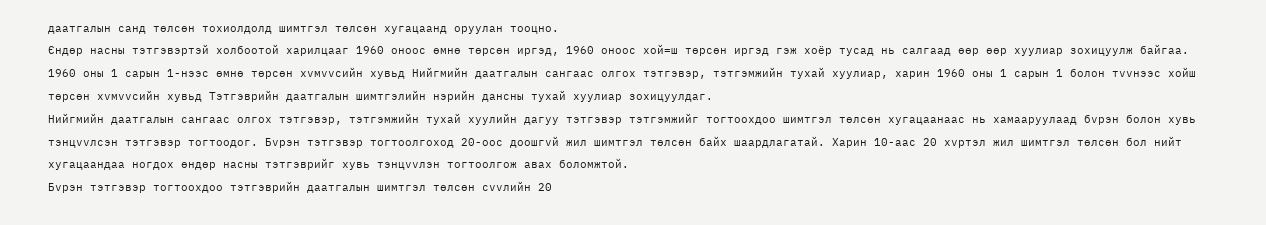даатгалын санд төлсөн тохиолдолд шимтгэл төлсөн хугацаанд оруулан тооцно.
Єндөр насны тэтгэвэртэй холбоотой харилцааг 1960 оноос өмнө төрсөн иргэд, 1960 оноос хой=ш төрсөн иргэд гэж хоёр тусад нь салгаад өөр өөр хуулиар зохицуулж байгаа. 1960 оны 1 сарын 1-нээс өмнө төрсөн хvмvvсийн хувьд Нийгмийн даатгалын сангаас олгох тэтгэвэр, тэтгэмжийн тухай хуулиар, харин 1960 оны 1 сарын 1 болон тvvнээс хойш төрсөн хvмvvсийн хувьд Тэтгэврийн даатгалын шимтгэлийн нэрийн дансны тухай хуулиар зохицуулдаг.
Нийгмийн даатгалын сангаас олгох тэтгэвэр, тэтгэмжийн тухай хуулийн дагуу тэтгэвэр тэтгэмжийг тогтоохдоо шимтгэл төлсөн хугацаанаас нь хамааруулаад бvрэн болон хувь тэнцvvлсэн тэтгэвэр тогтоодог. Бvрэн тэтгэвэр тогтоолгоход 20-оос доошгvй жил шимтгэл төлсөн байх шаардлагатай. Харин 10-аас 20 хvртэл жил шимтгэл төлсөн бол нийт хугацаандаа ногдох өндөр насны тэтгэврийг хувь тэнцvvлэн тогтоолгож авах боломжтой.
Бvрэн тэтгэвэр тогтоохдоо тэтгэврийн даатгалын шимтгэл төлсөн сvvлийн 20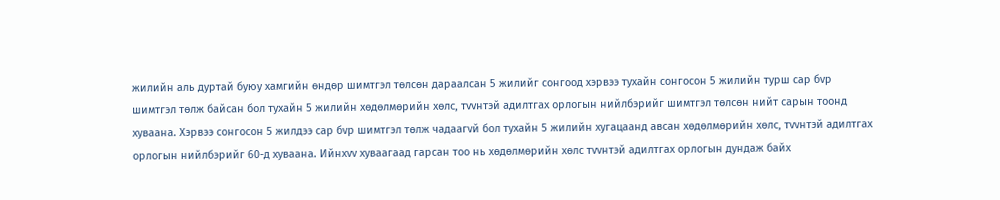жилийн аль дуртай буюу хамгийн өндөр шимтгэл төлсөн дараалсан 5 жилийг сонгоод хэрвээ тухайн сонгосон 5 жилийн турш сар бvр шимтгэл төлж байсан бол тухайн 5 жилийн хөдөлмөрийн хөлс, тvvнтэй адилтгах орлогын нийлбэрийг шимтгэл төлсөн нийт сарын тоонд хуваана. Хэрвээ сонгосон 5 жилдээ сар бvр шимтгэл төлж чадаагvй бол тухайн 5 жилийн хугацаанд авсан хөдөлмөрийн хөлс, тvvнтэй адилтгах орлогын нийлбэрийг 60-д хуваана. Ийнхvv хуваагаад гарсан тоо нь хөдөлмөрийн хөлс тvvнтэй адилтгах орлогын дундаж байх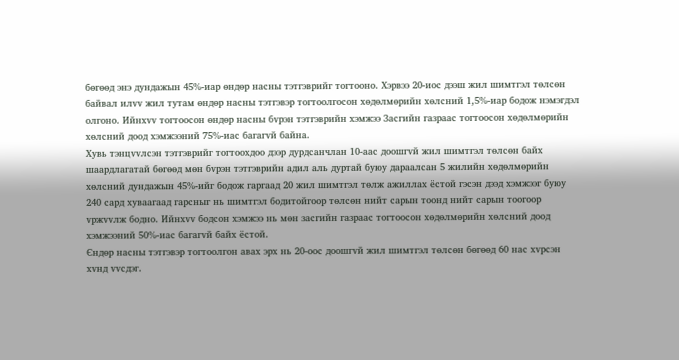бөгөөд энэ дундажын 45%-иар өндөр насны тэтгэврийг тогтооно. Хэрвээ 20-иос дээш жил шимтгэл төлсөн байвал илvv жил тутам өндөр насны тэтгэвэр тогтоолгосон хөдөлмөрийн хөлсний 1,5%-иар бодож нэмэгдэл олгоно. Ийнхvv тогтоосон өндөр насны бvрэн тэтгэврийн хэмжээ Засгийн газраас тогтоосон хөдөлмөрийн хөлсний доод хэмжээний 75%-иас багагvй байна.
Хувь тэнцvvлсэн тэтгэврийг тогтоохдоо дээр дурдсанчлан 10-аас доошгvй жил шимтгэл төлсөн байх шаардлагатай бөгөөд мөн бvрэн тэтгэврийн адил аль дуртай буюу дараалсан 5 жилийн хөдөлмөрийн хөлсний дундажын 45%-ийг бодож гаргаад 20 жил шимтгэл төлж ажиллах ёстой гэсэн дээд хэмжээг буюу 240 сард хуваагаад гарсныг нь шимтгэл бодитойгоор төлсөн нийт сарын тоонд нийт сарын тоогоор vржvvлж бодно. Ийнхvv бодсон хэмжээ нь мөн засгийн газраас тогтоосон хөдөлмөрийн хөлсний доод хэмжээний 50%-иас багагvй байх ёстой.
Єндөр насны тэтгэвэр тогтоолгон авах эрх нь 20-оос доошгvй жил шимтгэл төлсөн бөгөөд 60 нас хvрсэн хvнд vvсдэг.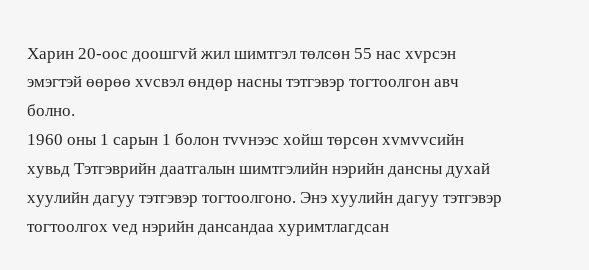Харин 20-оос доошгvй жил шимтгэл төлсөн 55 нас хvрсэн эмэгтэй өөрөө хvсвэл өндөр насны тэтгэвэр тогтоолгон авч болно.
1960 оны 1 сарын 1 болон тvvнээс хойш төрсөн хvмvvсийн хувьд Тэтгэврийн даатгалын шимтгэлийн нэрийн дансны духай хуулийн дагуу тэтгэвэр тогтоолгоно. Энэ хуулийн дагуу тэтгэвэр тогтоолгох vед нэрийн дансандаа хуримтлагдсан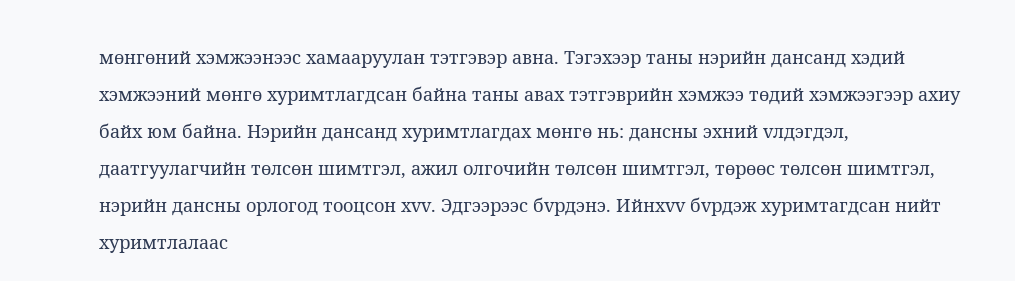мөнгөний хэмжээнээс хамааруулан тэтгэвэр авна. Тэгэхээр таны нэрийн дансанд хэдий хэмжээний мөнгө хуримтлагдсан байна таны авах тэтгэврийн хэмжээ төдий хэмжээгээр ахиу байх юм байна. Нэрийн дансанд хуримтлагдах мөнгө нь: дансны эхний vлдэгдэл, даатгуулагчийн төлсөн шимтгэл, ажил олгочийн төлсөн шимтгэл, төрөөс төлсөн шимтгэл, нэрийн дансны орлогод тооцсон хvv. Эдгээрээс бvрдэнэ. Ийнхvv бvрдэж хуримтагдсан нийт хуримтлалаас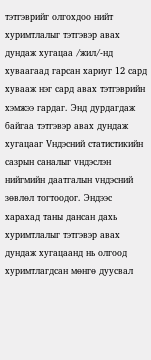тэтгэврийг олгохдоо нийт хуримтлалыг тэтгэвэр авах дундаж хугацаа /жил/-нд хуваагаад гарсан хариуг 12 сард хувааж нэг сард авах тэтгэврийн хэмжээ гардаг. Энд дурдагдаж байгаа тэтгэвэр авах дундаж хугацааг Vндэсний статистикийн сазрын саналыг vндэслэн нийгмийн даатгалын vндэсний зөвлөл тогтоодог. Эндээс харахад таны дансан дахь хуримтлалыг тэтгэвэр авах дундаж хугацаанд нь олгоод хуримтлагдсан мөнгө дуусвал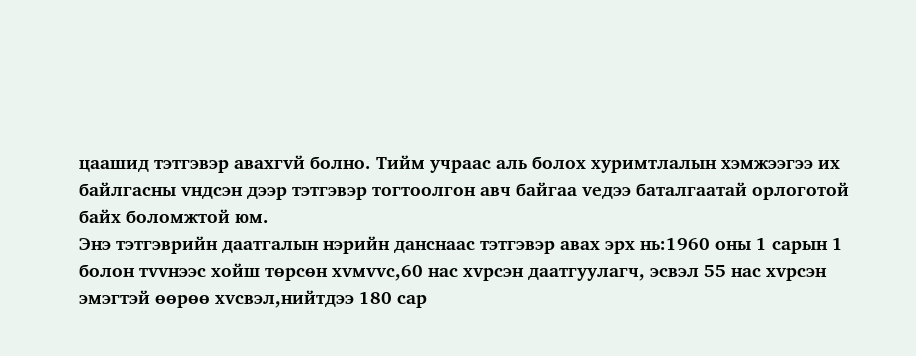цаашид тэтгэвэр авахгvй болно. Тийм учраас аль болох хуримтлалын хэмжээгээ их байлгасны vндсэн дээр тэтгэвэр тогтоолгон авч байгаа vедээ баталгаатай орлоготой байх боломжтой юм.
Энэ тэтгэврийн даатгалын нэрийн данснаас тэтгэвэр авах эрх нь:1960 оны 1 сарын 1 болон тvvнээс хойш төрсөн хvмvvс,60 нас хvрсэн даатгуулагч, эсвэл 55 нас хvрсэн эмэгтэй өөрөө хvсвэл,нийтдээ 180 сар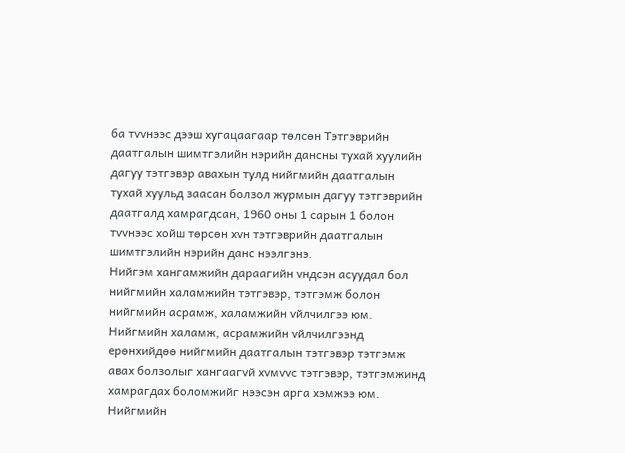ба тvvнээс дээш хугацаагаар төлсөн Тэтгэврийн даатгалын шимтгэлийн нэрийн дансны тухай хуулийн дагуу тэтгэвэр авахын тулд нийгмийн даатгалын тухай хуульд заасан болзол журмын дагуу тэтгэврийн даатгалд хамрагдсан, 1960 оны 1 сарын 1 болон тvvнээс хойш төрсөн хvн тэтгэврийн даатгалын шимтгэлийн нэрийн данс нээлгэнэ.
Нийгэм хангамжийн дараагийн vндсэн асуудал бол нийгмийн халамжийн тэтгэвэр, тэтгэмж болон нийгмийн асрамж, халамжийн vйлчилгээ юм. Нийгмийн халамж, асрамжийн vйлчилгээнд ерөнхийдөө нийгмийн даатгалын тэтгэвэр тэтгэмж авах болзолыг хангаагvй хvмvvс тэтгэвэр, тэтгэмжинд хамрагдах боломжийг нээсэн арга хэмжээ юм. Нийгмийн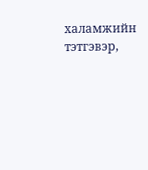халамжийн тэтгэвэр,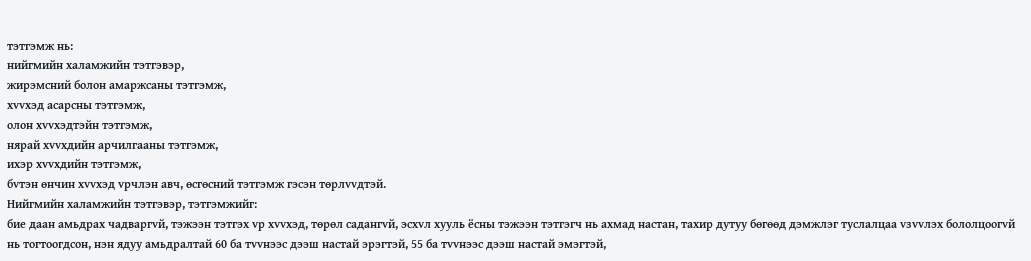тэтгэмж нь:
нийгмийн халамжийн тэтгэвэр,
жирэмсний болон амаржсаны тэтгэмж,
хvvхэд асарсны тэтгэмж,
олон хvvхэдтэйн тэтгэмж,
нярай хvvхдийн арчилгааны тэтгэмж,
ихэр хvvхдийн тэтгэмж,
бvтэн өнчин хvvхэд vрчлэн авч, өсгөсний тэтгэмж гэсэн төрлvvдтэй.
Нийгмийн халамжийн тэтгэвэр, тэтгэмжийг:
бие даан амьдрах чадваргvй, тэжээн тэтгэх vр хvvхэд, төрөл садангvй, эсхvл хууль ёсны тэжээн тэтгэгч нь ахмад настан, тахир дутуу бөгөөд дэмжлэг туслалцаа vзvvлэх бололцоогvй нь тогтоогдсон, нэн ядуу амьдралтай 60 ба тvvнээс дээш настай эрэгтэй, 55 ба тvvнээс дээш настай эмэгтэй,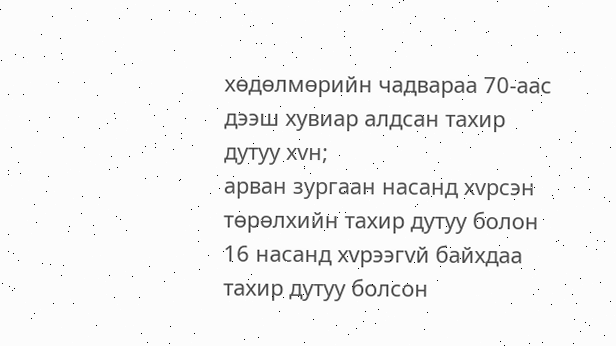хөдөлмөрийн чадвараа 70-аас дээш хувиар алдсан тахир дутуу хvн;
арван зургаан насанд хvрсэн төрөлхийн тахир дутуу болон 16 насанд хvрээгvй байхдаа тахир дутуу болсон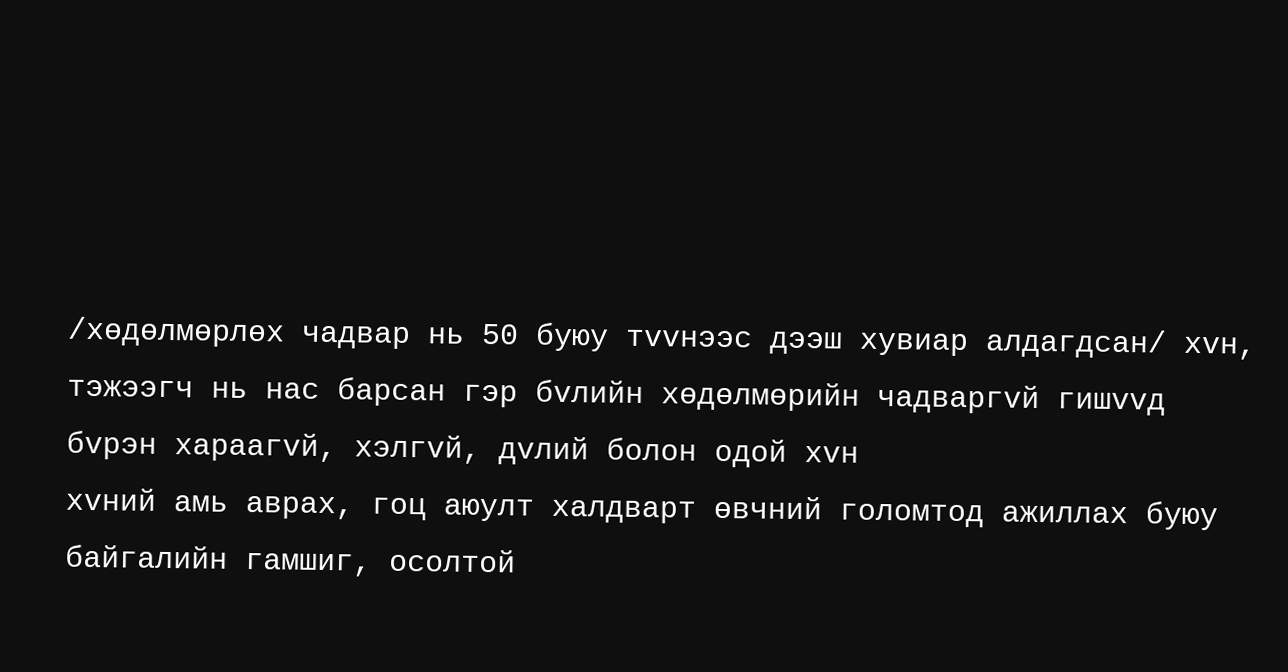/хөдөлмөрлөх чадвар нь 50 буюу тvvнээс дээш хувиар алдагдсан/ хvн,
тэжээгч нь нас барсан гэр бvлийн хөдөлмөрийн чадваргvй гишvvд
бvрэн хараагvй, хэлгvй, дvлий болон одой хvн
хvний амь аврах, гоц аюулт халдварт өвчний голомтод ажиллах буюу байгалийн гамшиг, осолтой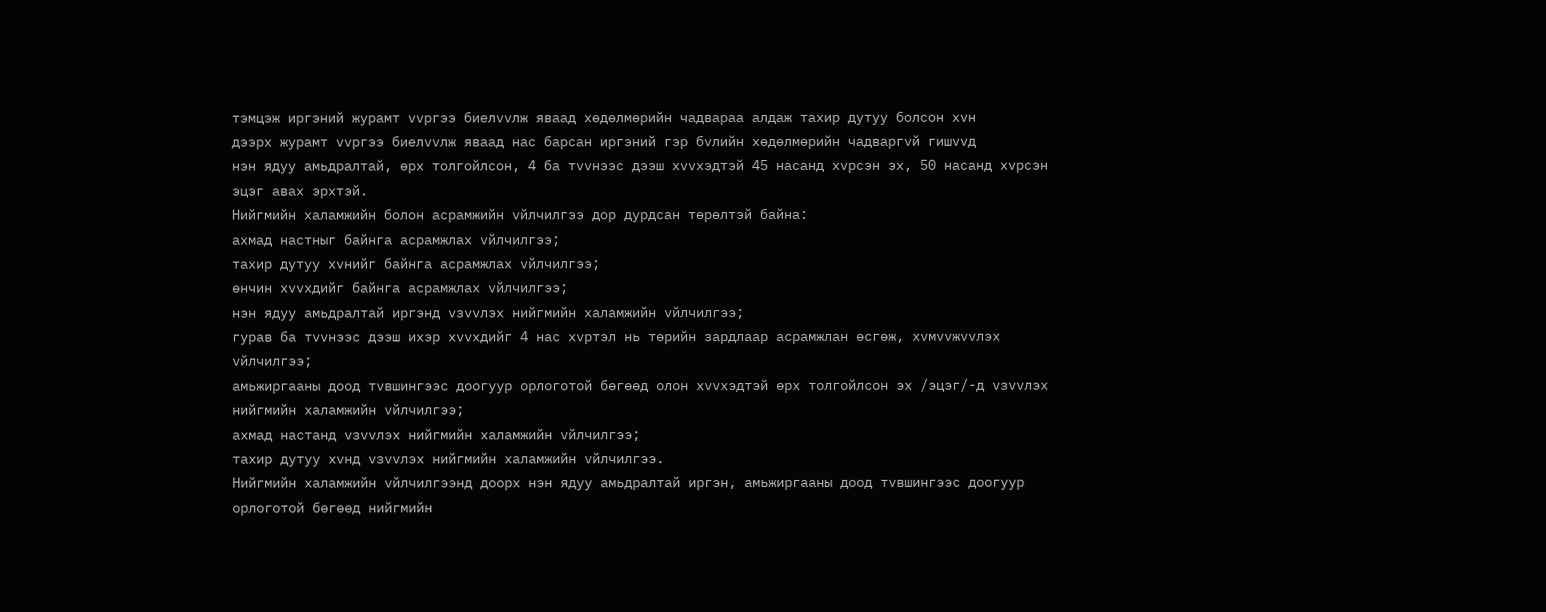тэмцэж иргэний журамт vvргээ биелvvлж яваад хөдөлмөрийн чадвараа алдаж тахир дутуу болсон хvн
дээрх журамт vvргээ биелvvлж яваад нас барсан иргэний гэр бvлийн хөдөлмөрийн чадваргvй гишvvд
нэн ядуу амьдралтай, өрх толгойлсон, 4 ба тvvнээс дээш хvvхэдтэй 45 насанд хvрсэн эх, 50 насанд хvрсэн эцэг авах эрхтэй.
Нийгмийн халамжийн болон асрамжийн vйлчилгээ дор дурдсан төрөлтэй байна:
ахмад настныг байнга асрамжлах vйлчилгээ;
тахир дутуу хvнийг байнга асрамжлах vйлчилгээ;
өнчин хvvхдийг байнга асрамжлах vйлчилгээ;
нэн ядуу амьдралтай иргэнд vзvvлэх нийгмийн халамжийн vйлчилгээ;
гурав ба тvvнээс дээш ихэр хvvхдийг 4 нас хvртэл нь төрийн зардлаар асрамжлан өсгөж, хvмvvжvvлэх vйлчилгээ;
амьжиргааны доод тvвшингээс доогуур орлоготой бөгөөд олон хvvхэдтэй өрх толгойлсон эх /эцэг/-д vзvvлэх нийгмийн халамжийн vйлчилгээ;
ахмад настанд vзvvлэх нийгмийн халамжийн vйлчилгээ;
тахир дутуу хvнд vзvvлэх нийгмийн халамжийн vйлчилгээ.
Нийгмийн халамжийн vйлчилгээнд доорх нэн ядуу амьдралтай иргэн, амьжиргааны доод тvвшингээс доогуур орлоготой бөгөөд нийгмийн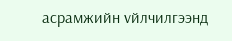асрамжийн vйлчилгээнд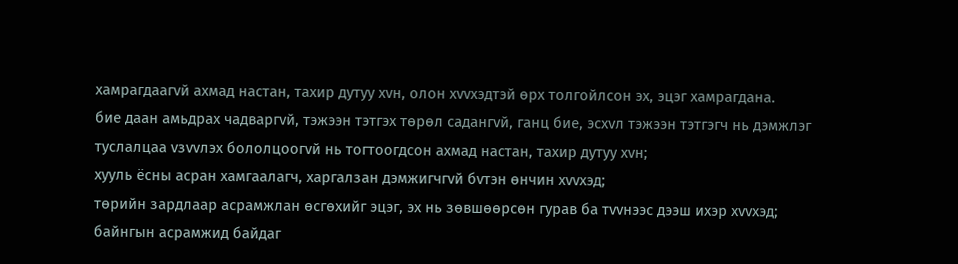хамрагдаагvй ахмад настан, тахир дутуу хvн, олон хvvхэдтэй өрх толгойлсон эх, эцэг хамрагдана.
бие даан амьдрах чадваргvй, тэжээн тэтгэх төрөл садангvй, ганц бие, эсхvл тэжээн тэтгэгч нь дэмжлэг туслалцаа vзvvлэх бололцоогvй нь тогтоогдсон ахмад настан, тахир дутуу хvн;
хууль ёсны асран хамгаалагч, харгалзан дэмжигчгvй бvтэн өнчин хvvхэд;
төрийн зардлаар асрамжлан өсгөхийг эцэг, эх нь зөвшөөрсөн гурав ба тvvнээс дээш ихэр хvvхэд;
байнгын асрамжид байдаг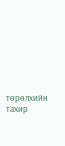төрөлхийн тахир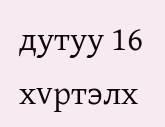дутуу 16 хvртэлх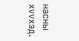насны хvvхэд.